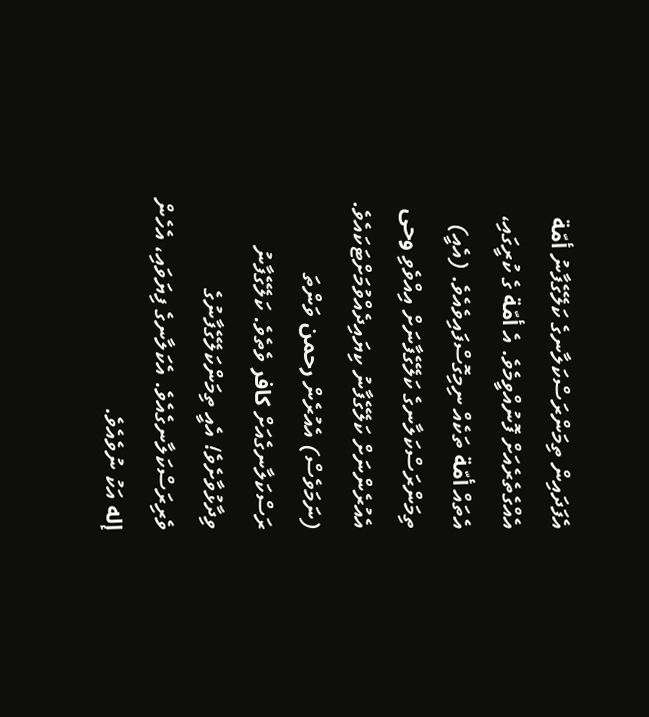އެފަދައިން ތިމަންރަސްކަލާނގެ ކަލޭގެފާނު أمّة އެއްގެތެރެއަށް ފޮނުއްވީމެވެ. އެ أمّة ގެ ކުރީގައި، އެތައް أمّة ތަކެއް ނިމިގޮސްފައިވެއެވެ. (އެއީ) ތިމަންރަސްކަލާނގެ ކަލޭގެފާނަށް އިއްވެވި وحى އެއުރެންނަށް ކަލޭގެފާނު ކިޔައިދެއްވުމަށްޓަކައެވެ. (ނަމަވެސް) އެއުރެން رحمن ވަންތަ ރަސްކަލާނގެއަށް كافر ވެތެވެ. ކަލޭގެފާނު ވިދާޅުވާށެވެ! އެއީ ތިމަންކަލޭގެފާނުގެ ވެރިރަސްކަލާނގެއެވެ. އެކަލާނގެ ފިޔަވައި، އެހެން إله އަކު ނުވެއެވެ.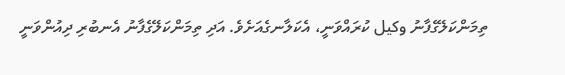ތިމަންކަލޭގެފާނު وكيل ކުރައްވަނީ، އެކަލާނގެއަށެވެ. އަދި ތިމަންކަލޭގެފާނު އެނބުރި ދިއުންވަނީ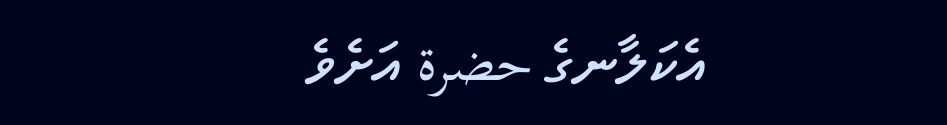އެކަލާނގެ حضرة އަށެވެ